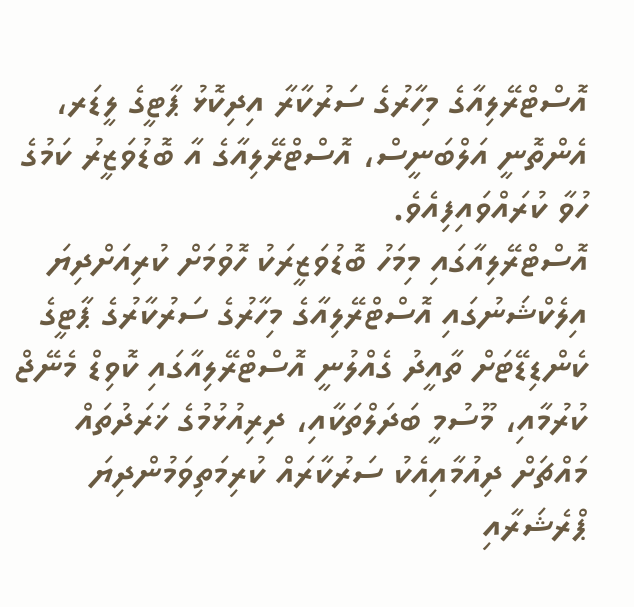އޮސްޓްރޭލިއާގެ މިހާރުގެ ސަރުކާރާ އިދިކޮޅު ޕާޓީގެ ލީޑަރ، އެންތޮނީ އަލްބަނީސް، އޮސްޓްރޭލިއާގެ އާ ބޮޑުވަޒީރު ކަމުގެ ހުވާ ކުރައްވައިފިއެވެ.
އޮސްޓްރޭލިއާގައި މިމަހު ބޮޑުވަޒީރަކު ހޮވުމަށް ކުރިއަށްދިޔަ އިލެކްޝަނުގައި އޮސްޓްރޭލިއާގެ މިހާރުގެ ސަރުކާރުގެ ޕާޓީގެ ކެންޑިޑޭޓަށް ތާއީދު ގެއްލުނީ އޮސްޓްރޭލިއާގައި ކޮވިޑް މެނޭޖް ކުރުމާއި، މޫސުމީ ބަދަލްތަކާއި، ދިރިއުޅުމުގެ ޚަރަދުތައް މައްޗަށް ދިއުމާއިއެކު ސަރުކާރައް ކުރިމަތިވަމުންދިޔަ ޕްރެޝަރާއި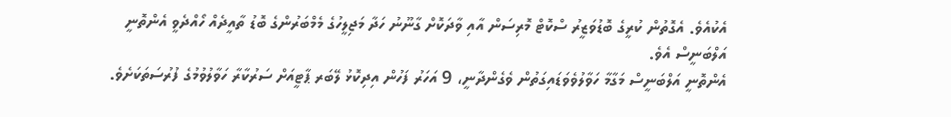އެކުއެވެ. އެގޮތުން ކުރީގެ ބޮޑުވަޒީރު ސްކޮޓް މޮރިސަން އާއި ވާދަކޮށް ގާނޫނު ހަދާ މަޖިލީހުގެ މެމްބަރުންގެ ބޮޑު ތާއީދެއް ހޯއްދެވީ އެންތޮނީ އަލްބަނީސް އެވެ.
އެންތޮނީ އަލްބަނީސް މަގާމާ ހަވާލުވެވަޑައިގަތުން ވެގެންދާނީ، 9 އަހަރު ފަހުން އިދިކޮޅު ލޭބަރ ޕާޓީއަށް ސަރުކާރާ ހަވާލުވުމުގެ ފުރުސަތަކަށެވެ.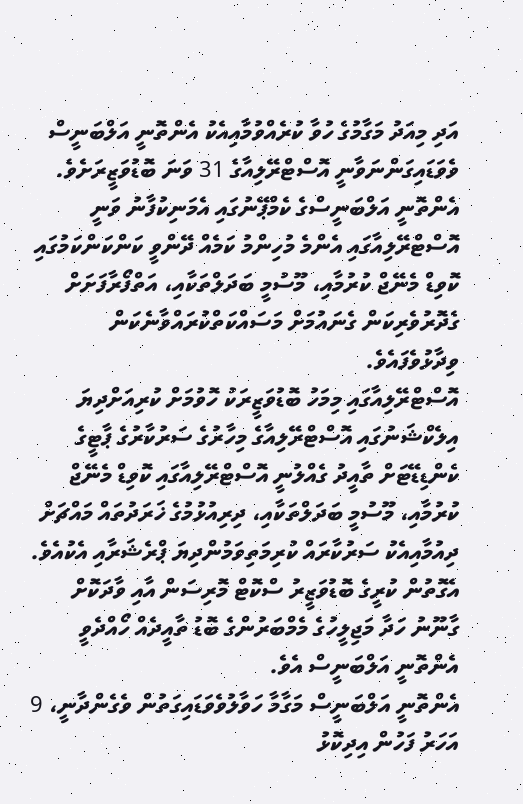އަދި މިއަދު މަގާމުގެ ހުވާ ކުރެއްވުމާއިއެކު އެންތޮނީ އަލްބަނީސް ވެވަޑައިގަންނަވާނީ އޮސްޓްރޭލިއާގެ 31 ވަނަ ބޮޑުވަޒީރަށެވެ.
އެންތޮނީ އަލްބަނީސްގެ ކެމްޕޭނުގައި އެމަނިކުފާނު ވަނީ އޮސްޓްރޭލިއާގައި އެންމެ މުހިންމު ކަމެއް ދޭންވީ ކަންކަންކަމުގައި ކޮވިޑް މެނޭޖް ކުރުމާއި، މޫސުމީ ބަދަލްތަކާއި، އަތްފޯރާފަށަށް ގެދޮރުވެރިކަން ގެނައުމަށް މަސައްކަތްކުރައްވާނެކަން ވިދާޅުވެފައެވެ.
އޮސްޓްރޭލިއާގައި މިމަހު ބޮޑުވަޒީރަކު ހޮވުމަށް ކުރިއަށްދިޔަ އިލެކްޝަނުގައި އޮސްޓްރޭލިއާގެ މިހާރުގެ ސަރުކާރުގެ ޕާޓީގެ ކެންޑިޑޭޓަށް ތާއީދު ގެއްލުނީ އޮސްޓްރޭލިއާގައި ކޮވިޑް މެނޭޖް ކުރުމާއި، މޫސުމީ ބަދަލްތަކާއި، ދިރިއުޅުމުގެ ޚަރަދުތައް މައްޗަށް ދިއުމާއިއެކު ސަރުކާރައް ކުރިމަތިވަމުންދިޔަ ޕްރެޝަރާއި އެކުއެވެ. އެގޮތުން ކުރީގެ ބޮޑުވަޒީރު ސްކޮޓް މޮރިސަން އާއި ވާދަކޮށް ގާނޫނު ހަދާ މަޖިލީހުގެ މެމްބަރުންގެ ބޮޑު ތާއީދެއް ހޯއްދެވީ އެންތޮނީ އަލްބަނީސް އެވެ.
އެންތޮނީ އަލްބަނީސް މަގާމާ ހަވާލުވެވަޑައިގަތުން ވެގެންދާނީ، 9 އަހަރު ފަހުން އިދިކޮޅު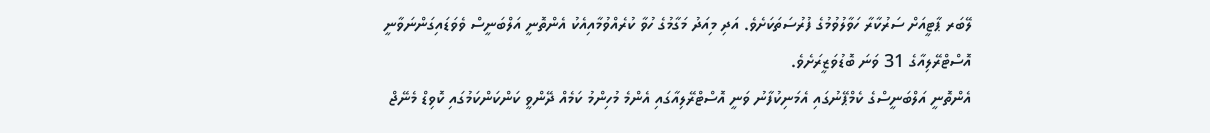ލޭބަރ ޕާޓީއަށް ސަރުކާރާ ހަވާލުވުމުގެ ފުރުސަތަކަށެވެ. އަދި މިއަދު މަގާމުގެ ހުވާ ކުރެއްވުމާއިއެކު އެންތޮނީ އަލްބަނީސް ވެވަޑައިގަންނަވާނީ އޮސްޓްރޭލިއާގެ 31 ވަނަ ބޮޑުވަޒީރަށެވެ.
އެންތޮނީ އަލްބަނީސްގެ ކެމްޕޭނުގައި އެމަނިކުފާނު ވަނީ އޮސްޓްރޭލިއާގައި އެންމެ މުހިންމު ކަމެއް ދޭންވީ ކަންކަންކަމުގައި ކޮވިޑް މެނޭޖް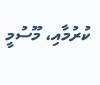ކުރުމާއި، މޫސުމީ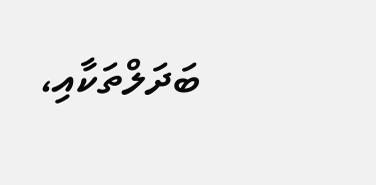ބަދަލްތަކާއި،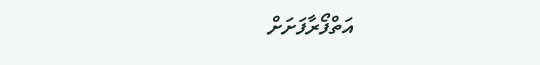އަތްފޯރާފަށަށް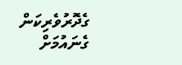ގެދޮރުވެރިކަން ގެނައުމަށް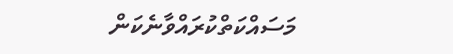މަސައްކަތްކުރައްވާނެކަން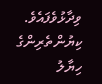ވިދާޅުވެފައެވެ.
ކިޔުންތެރިންގެ ހިޔާލު